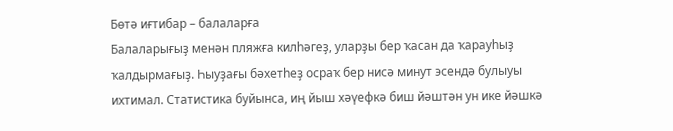Бөтә иғтибар – балаларға
Балаларығыҙ менән пляжға килһәгеҙ, уларҙы бер ҡасан да ҡарауһыҙ ҡалдырмағыҙ. Һыуҙағы бәхетһеҙ осраҡ бер нисә минут эсендә булыуы ихтимал. Статистика буйынса, иң йыш хәүефкә биш йәштән ун ике йәшкә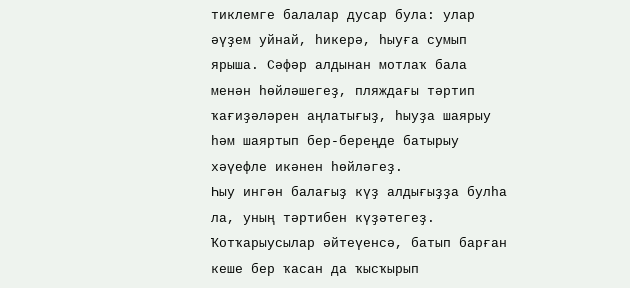тиклемге балалар дусар була: улар әүҙем уйнай, һикерә, һыуға сумып ярыша. Сәфәр алдынан мотлаҡ бала менән һөйләшегеҙ, пляждағы тәртип ҡағиҙәләрен аңлатығыҙ, һыуҙа шаярыу һәм шаяртып бер-береңде батырыу хәүефле икәнен һөйләгеҙ.
Һыу ингән балағыҙ күҙ алдығыҙҙа булһа ла, уның тәртибен күҙәтегеҙ. Ҡотҡарыусылар әйтеүенсә, батып барған кеше бер ҡасан да ҡысҡырып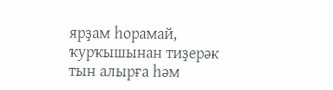ярҙам һорамай, ҡурҡышынан тиҙерәк тын алырға һәм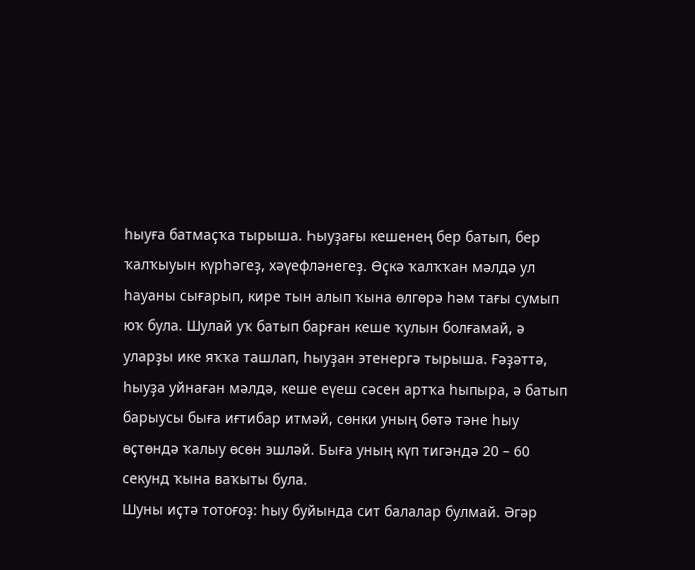һыуға батмаҫҡа тырыша. Һыуҙағы кешенең бер батып, бер ҡалҡыуын күрһәгеҙ, хәүефләнегеҙ. Өҫкә ҡалҡҡан мәлдә ул һауаны сығарып, кире тын алып ҡына өлгөрә һәм тағы сумып юҡ була. Шулай уҡ батып барған кеше ҡулын болғамай, ә уларҙы ике яҡҡа ташлап, һыуҙан этенергә тырыша. Ғәҙәттә, һыуҙа уйнаған мәлдә, кеше еүеш сәсен артҡа һыпыра, ә батып барыусы быға иғтибар итмәй, сөнки уның бөтә тәне һыу өҫтөндә ҡалыу өсөн эшләй. Быға уның күп тигәндә 20 – 60 секунд ҡына ваҡыты була.
Шуны иҫтә тотоғоҙ: һыу буйында сит балалар булмай. Әгәр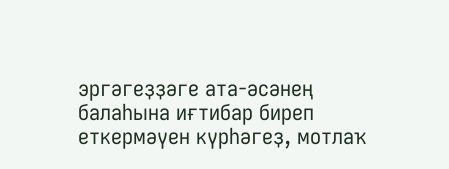эргәгеҙҙәге ата-әсәнең балаһына иғтибар биреп еткермәүен күрһәгеҙ, мотлаҡ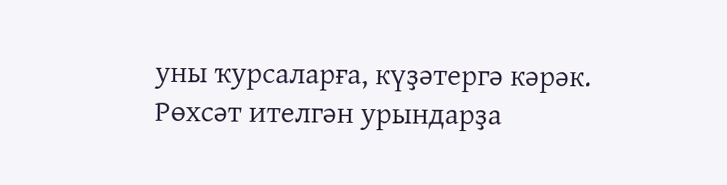уны ҡурсаларға, күҙәтергә кәрәк.
Рөхсәт ителгән урындарҙа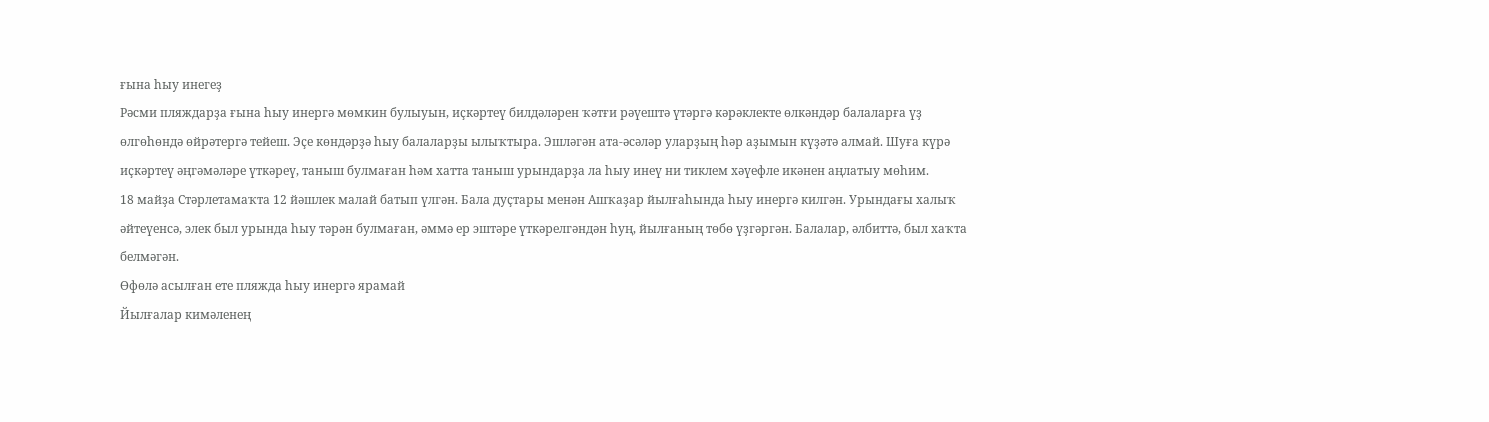ғына һыу инегеҙ
Рәсми пляждарҙа ғына һыу инергә мөмкин булыуын, иҫкәртеү билдәләрен ҡәтғи рәүештә үтәргә кәрәклекте өлкәндәр балаларға үҙ өлгөһөндә өйрәтергә тейеш. Эҫе көндәрҙә һыу балаларҙы ылыҡтыра. Эшләгән ата-әсәләр уларҙың һәр аҙымын күҙәтә алмай. Шуға күрә иҫкәртеү әңгәмәләре үткәреү, таныш булмаған һәм хатта таныш урындарҙа ла һыу инеү ни тиклем хәүефле икәнен аңлатыу мөһим.
18 майҙа Стәрлетамаҡта 12 йәшлек малай батып үлгән. Бала дуҫтары менән Ашҡаҙар йылғаһында һыу инергә килгән. Урындағы халыҡ әйтеүенсә, элек был урында һыу тәрән булмаған, әммә ер эштәре үткәрелгәндән һуң, йылғаның төбө үҙгәргән. Балалар, әлбиттә, был хаҡта белмәгән.
Өфөлә асылған ете пляжда һыу инергә ярамай
Йылғалар кимәленең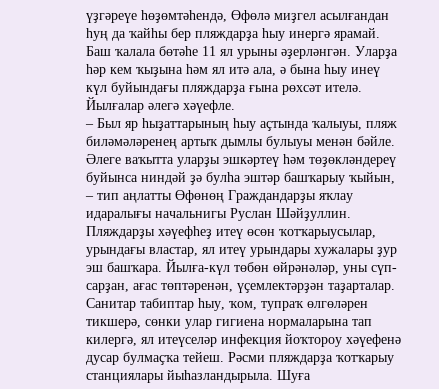үҙгәреүе һөҙөмтәһендә, Өфөлә миҙгел асылғандан һуң да ҡайһы бер пляждарҙа һыу инергә ярамай. Баш ҡалала бөтәһе 11 ял урыны әҙерләнгән. Уларҙа һәр кем ҡыҙына һәм ял итә ала, ә бына һыу инеү күл буйындағы пляждарҙа ғына рөхсәт ителә. Йылғалар әлегә хәүефле.
– Был яр һыҙаттарының һыу аҫтында ҡалыуы, пляж биләмәләренең артыҡ дымлы булыуы менән бәйле. Әлеге ваҡытта уларҙы эшкәртеү һәм төҙөкләндереү буйынса ниндәй ҙә булһа эштәр башҡарыу ҡыйын, – тип аңлатты Өфөнөң Граждандарҙы яҡлау идаралығы начальнигы Руслан Шәйҙуллин.
Пляждарҙы хәүефһеҙ итеү өсөн ҡотҡарыусылар, урындағы властар, ял итеү урындары хужалары ҙур эш башҡара. Йылға-күл төбөн өйрәнәләр, уны сүп-сарҙан, ағас төптәренән, үҫемлектәрҙән таҙарталар. Санитар табиптар һыу, ҡом, тупраҡ өлгөләрен тикшерә, сөнки улар гигиена нормаларына тап килергә, ял итеүселәр инфекция йоҡтороу хәүефенә дусар булмаҫҡа тейеш. Рәсми пляждарҙа ҡотҡарыу станциялары йыһазландырыла. Шуға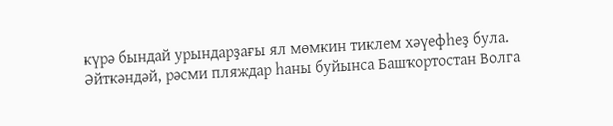күрә бындай урындарҙағы ял мөмкин тиклем хәүефһеҙ була.
Әйткәндәй, рәсми пляждар һаны буйынса Башҡортостан Волга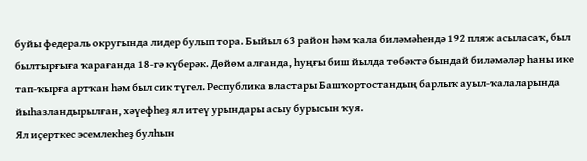буйы федераль округында лидер булып тора. Быйыл 63 район һәм ҡала биләмәһендә 192 пляж асыласаҡ, был былтырғыға ҡарағанда 18-гә күберәк. Дөйөм алғанда, һуңғы биш йылда төбәктә бындай биләмәләр һаны ике тап-ҡырға артҡан һәм был сик түгел. Республика властары Башҡортостандың барлыҡ ауыл-ҡалаларында йыһазландырылған, хәүефһеҙ ял итеү урындары асыу бурысын ҡуя.
Ял иҫерткес эсемлекһеҙ булһын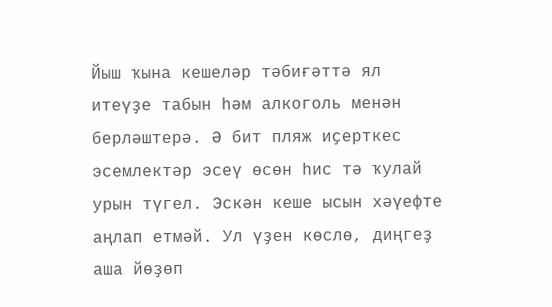Йыш ҡына кешеләр тәбиғәттә ял итеүҙе табын һәм алкоголь менән берләштерә. Ә бит пляж иҫерткес эсемлектәр эсеү өсөн һис тә ҡулай урын түгел. Эскән кеше ысын хәүефте аңлап етмәй. Ул үҙен көслө, диңгеҙ аша йөҙөп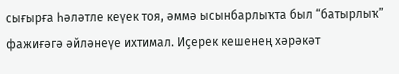сығырға һәләтле кеүек тоя, әммә ысынбарлыҡта был “батырлыҡ” фажиғәгә әйләнеүе ихтимал. Иҫерек кешенең хәрәкәт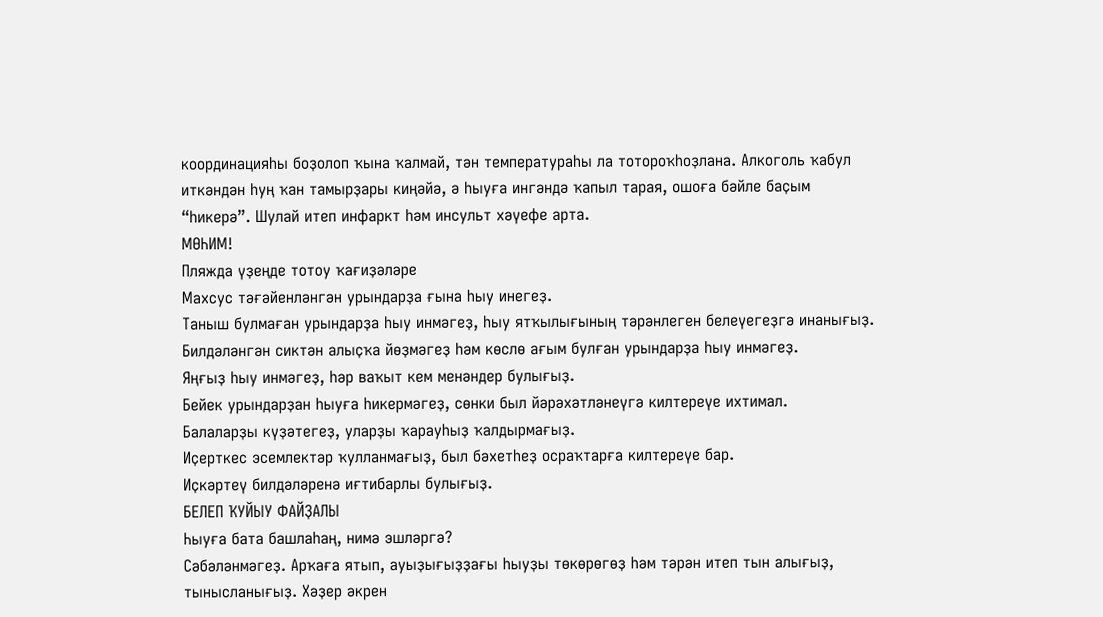координацияһы боҙолоп ҡына ҡалмай, тән температураһы ла тотороҡһоҙлана. Алкоголь ҡабул иткәндән һуң ҡан тамырҙары киңәйә, ә һыуға ингәндә ҡапыл тарая, ошоға бәйле баҫым “һикерә”. Шулай итеп инфаркт һәм инсульт хәүефе арта.
МӨҺИМ!
Пляжда үҙеңде тотоу ҡағиҙәләре
Махсус тәғәйенләнгән урындарҙа ғына һыу инегеҙ.
Таныш булмаған урындарҙа һыу инмәгеҙ, һыу ятҡылығының тәрәнлеген белеүегеҙгә инанығыҙ.
Билдәләнгән сиктән алыҫҡа йөҙмәгеҙ һәм көслө ағым булған урындарҙа һыу инмәгеҙ.
Яңғыҙ һыу инмәгеҙ, һәр ваҡыт кем менәндер булығыҙ.
Бейек урындарҙан һыуға һикермәгеҙ, сөнки был йәрәхәтләнеүгә килтереүе ихтимал.
Балаларҙы күҙәтегеҙ, уларҙы ҡарауһыҙ ҡалдырмағыҙ.
Иҫерткес эсемлектәр ҡулланмағыҙ, был бәхетһеҙ осраҡтарға килтереүе бар.
Иҫкәртеү билдәләренә иғтибарлы булығыҙ.
БЕЛЕП ҠУЙЫУ ФАЙҘАЛЫ
Һыуға бата башлаһаң, нимә эшләргә?
Сәбәләнмәгеҙ. Арҡаға ятып, ауыҙығыҙҙағы һыуҙы төкөрөгөҙ һәм тәрән итеп тын алығыҙ, тынысланығыҙ. Хәҙер әкрен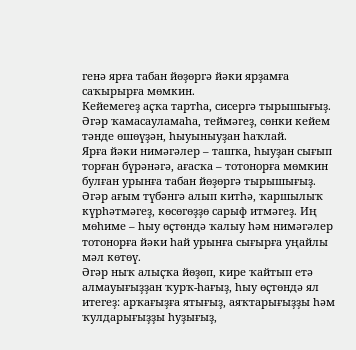генә ярға табан йөҙөргә йәки ярҙамға саҡырырға мөмкин.
Кейемегеҙ аҫҡа тартһа, сисергә тырышығыҙ. Әгәр ҡамасауламаһа, теймәгеҙ, сөнки кейем тәнде өшөүҙән, һыуыныуҙан һаҡлай.
Ярға йәки нимәгәлер – ташҡа, һыуҙан сығып торған бүрәнәгә, ағасҡа – тотонорға мөмкин булған урынға табан йөҙөргә тырышығыҙ.
Әгәр ағым түбәнгә алып китһә, ҡаршылыҡ күрһәтмәгеҙ, көсөгөҙҙө сарыф итмәгеҙ. Иң мөһиме – һыу өҫтөндә ҡалыу һәм нимәгәлер тотонорға йәки һай урынға сығырға уңайлы мәл көтөү.
Әгәр ныҡ алыҫҡа йөҙөп, кире ҡайтып етә алмауығыҙҙан ҡурҡ-һағыҙ, һыу өҫтөндә ял итегеҙ: арҡағыҙға ятығыҙ, аяҡтарығыҙҙы һәм ҡулдарығыҙҙы һуҙығыҙ,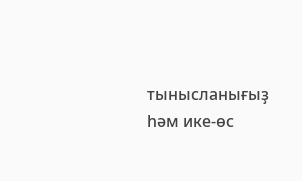тынысланығыҙ һәм ике-өс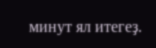минут ял итегеҙ.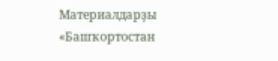Материалдарҙы «Башҡортостан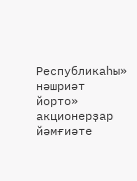Республикаһы» нәшриәт йорто» акционерҙар йәмғиәте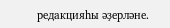редакцияһы әҙерләне.